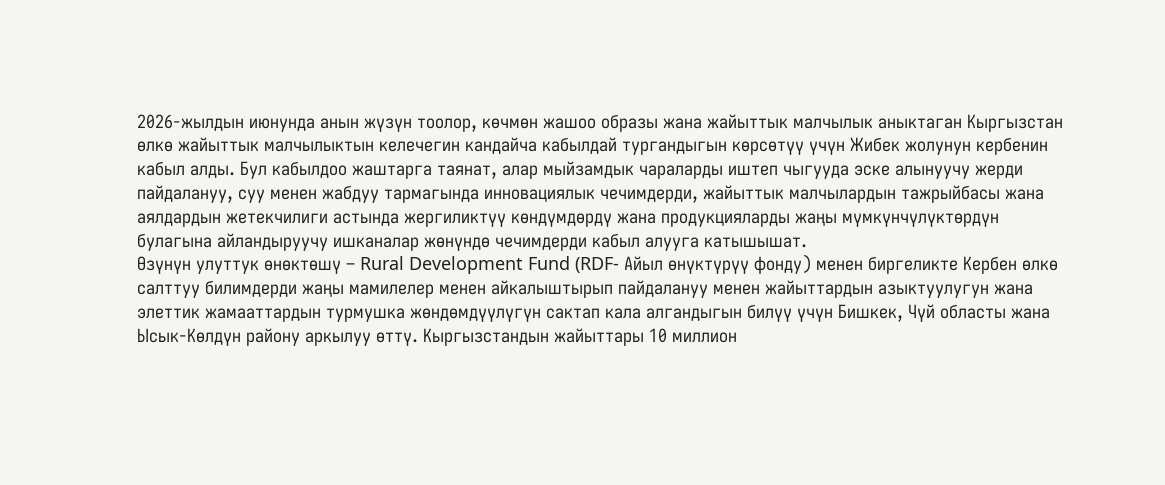2026-жылдын июнунда анын жүзүн тоолор, көчмөн жашоо образы жана жайыттык малчылык аныктаган Кыргызстан өлкө жайыттык малчылыктын келечегин кандайча кабылдай тургандыгын көрсөтүү үчүн Жибек жолунун кербенин кабыл алды. Бул кабылдоо жаштарга таянат, алар мыйзамдык чараларды иштеп чыгууда эске алынуучу жерди пайдалануу, суу менен жабдуу тармагында инновациялык чечимдерди, жайыттык малчылардын тажрыйбасы жана аялдардын жетекчилиги астында жергиликтүү көндүмдөрдү жана продукцияларды жаңы мүмкүнчүлүктөрдүн булагына айландыруучу ишканалар жөнүндө чечимдерди кабыл алууга катышышат.
Өзүнүн улуттук өнөктөшү – Rural Development Fund (RDF- Айыл өнүктүрүү фонду) менен биргеликте Кербен өлкө салттуу билимдерди жаңы мамилелер менен айкалыштырып пайдалануу менен жайыттардын азыктуулугун жана элеттик жамааттардын турмушка жөндөмдүүлүгүн сактап кала алгандыгын билүү үчүн Бишкек, Чүй областы жана Ысык-Көлдүн району аркылуу өттү. Кыргызстандын жайыттары 10 миллион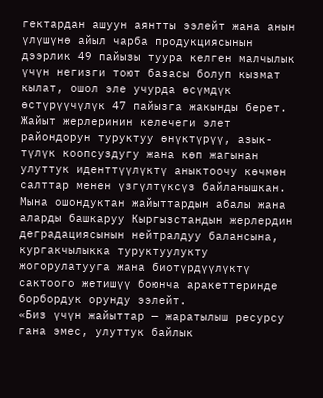гектардан ашуун аянтты ээлейт жана анын үлүшүнө айыл чарба продукциясынын дээрлик 49 пайызы туура келген малчылык үчүн негизги тоют базасы болуп кызмат кылат, ошол эле учурда өсүмдүк өстүрүүчүлүк 47 пайызга жакынды берет. Жайыт жерлеринин келечеги элет райондорун туруктуу өнүктүрүү, азык-түлүк коопсуздугу жана көп жагынан улуттук иденттүүлүктү аныктоочу көчмөн салттар менен үзгүлтүксүз байланышкан. Мына ошондуктан жайыттардын абалы жана аларды башкаруу Кыргызстандын жерлердин деградациясынын нейтралдуу балансына, кургакчылыкка туруктуулукту жогорулатууга жана биотүрдүүлүктү сактоого жетишүү боюнча аракеттеринде борбордук орунду ээлейт.
«Биз үчүн жайыттар — жаратылыш ресурсу гана эмес, улуттук байлык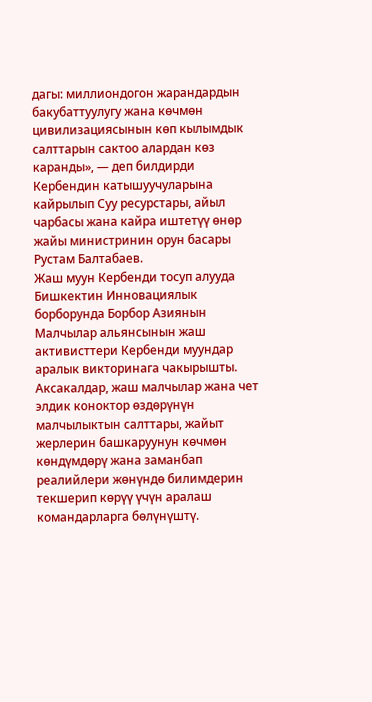дагы: миллиондогон жарандардын бакубаттуулугу жана көчмөн цивилизациясынын көп кылымдык салттарын сактоо алардан көз каранды», — деп билдирди Кербендин катышуучуларына кайрылып Суу ресурстары, айыл чарбасы жана кайра иштетүү өнөр жайы министринин орун басары Рустам Балтабаев.
Жаш муун Кербенди тосуп алууда
Бишкектин Инновациялык борборунда Борбор Азиянын Малчылар альянсынын жаш активисттери Кербенди муундар аралык викторинага чакырышты. Аксакалдар, жаш малчылар жана чет элдик коноктор өздөрүнүн малчылыктын салттары, жайыт жерлерин башкаруунун көчмөн көндүмдөрү жана заманбап реалийлери жөнүндө билимдерин текшерип көрүү үчүн аралаш командарларга бөлүнүштү.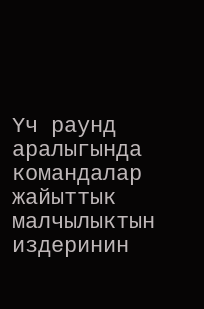Үч раунд аралыгында командалар жайыттык малчылыктын издеринин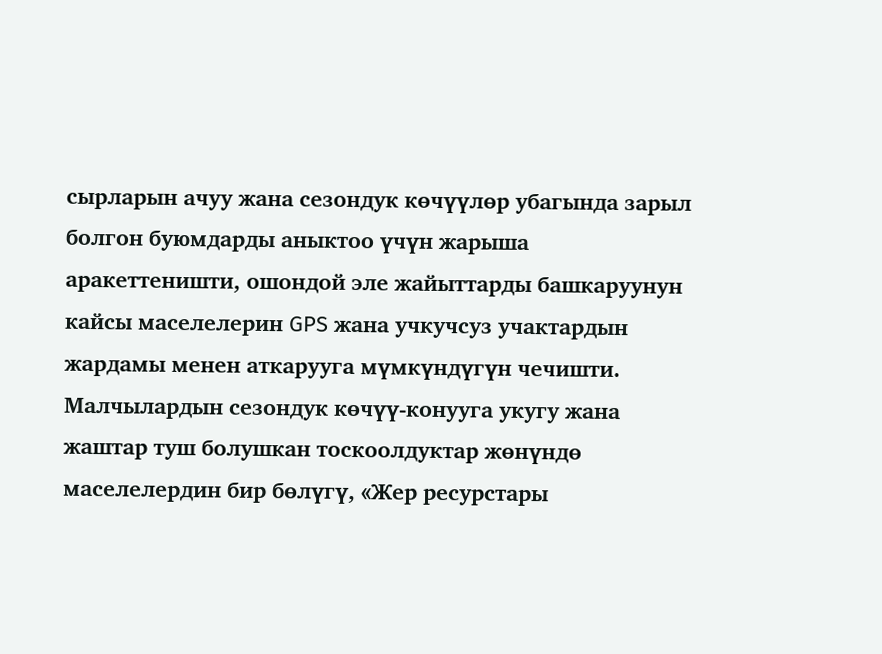сырларын ачуу жана сезондук көчүүлөр убагында зарыл болгон буюмдарды аныктоо үчүн жарыша аракеттеништи, ошондой эле жайыттарды башкаруунун кайсы маселелерин GPS жана учкучсуз учактардын жардамы менен аткарууга мүмкүндүгүн чечишти. Малчылардын сезондук көчүү-конууга укугу жана жаштар туш болушкан тоскоолдуктар жөнүндө маселелердин бир бөлүгү, «Жер ресурстары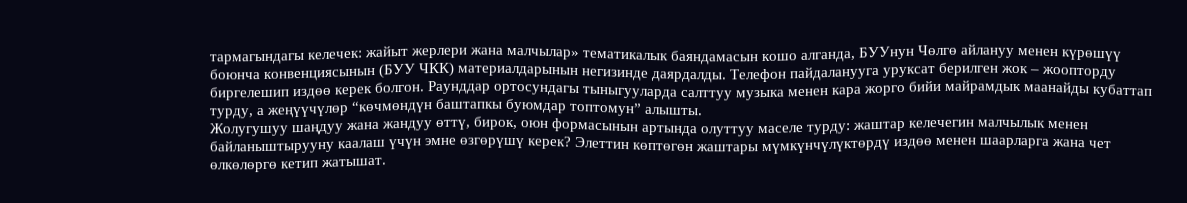тармагындагы келечек: жайыт жерлери жана малчылар» тематикалык баяндамасын кошо алганда, БУУнун Чөлгө айлануу менен күрөшүү боюнча конвенциясынын (БУУ ЧКК) материалдарынын негизинде даярдалды. Телефон пайдаланууга уруксат берилген жок – жоопторду биргелешип издөө керек болгон. Раунддар ортосундагы тыныгууларда салттуу музыка менен кара жорго бийи майрамдык маанайды кубаттап турду, а жеңүүчүлөр “көчмөндүн баштапкы буюмдар топтомун” алышты.
Жолугушуу шаңдуу жана жандуу өттү, бирок, оюн формасынын артында олуттуу маселе турду: жаштар келечегин малчылык менен байланыштырууну каалаш үчүн эмне өзгөрүшү керек? Элеттин көптөгөн жаштары мүмкүнчүлүктөрдү издөө менен шаарларга жана чет өлкөлөргө кетип жатышат.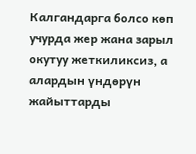Калгандарга болсо көп учурда жер жана зарыл окутуу жеткиликсиз, а алардын үндөрүн жайыттарды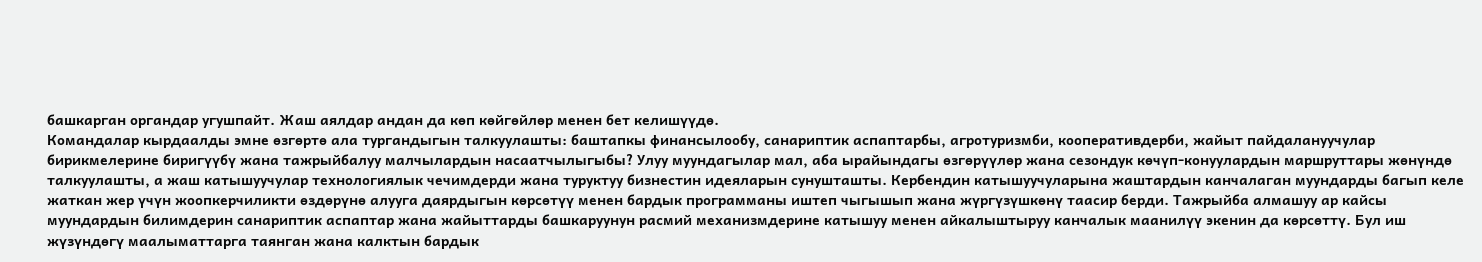башкарган органдар угушпайт. Жаш аялдар андан да көп көйгөйлөр менен бет келишүүдө.
Командалар кырдаалды эмне өзгөртө ала тургандыгын талкуулашты: баштапкы финансылообу, санариптик аспаптарбы, агротуризмби, кооперативдерби, жайыт пайдалануучулар бирикмелерине биригүүбү жана тажрыйбалуу малчылардын насаатчылыгыбы? Улуу муундагылар мал, аба ырайындагы өзгөрүүлөр жана сезондук көчүп-конуулардын маршруттары жөнүндө талкуулашты, а жаш катышуучулар технологиялык чечимдерди жана туруктуу бизнестин идеяларын сунушташты. Кербендин катышуучуларына жаштардын канчалаган муундарды багып келе жаткан жер үчүн жоопкерчиликти өздөрүнө алууга даярдыгын көрсөтүү менен бардык программаны иштеп чыгышып жана жүргүзүшкөнү таасир берди. Тажрыйба алмашуу ар кайсы муундардын билимдерин санариптик аспаптар жана жайыттарды башкаруунун расмий механизмдерине катышуу менен айкалыштыруу канчалык маанилүү экенин да көрсөттү. Бул иш жүзүндөгү маалыматтарга таянган жана калктын бардык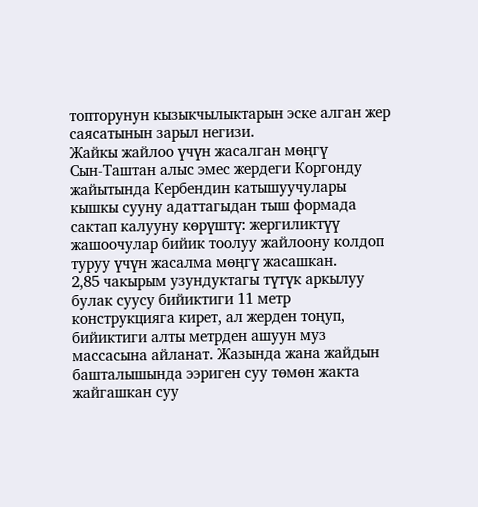топторунун кызыкчылыктарын эске алган жер саясатынын зарыл негизи.
Жайкы жайлоо үчүн жасалган мөңгү
Сын-Таштан алыс эмес жердеги Коргонду жайытында Кербендин катышуучулары кышкы сууну адаттагыдан тыш формада сактап калууну көрүштү: жергиликтүү жашоочулар бийик тоолуу жайлоону колдоп туруу үчүн жасалма мөңгү жасашкан.
2,85 чакырым узундуктагы түтүк аркылуу булак суусу бийиктиги 11 метр конструкцияга кирет, ал жерден тоңуп, бийиктиги алты метрден ашуун муз массасына айланат. Жазында жана жайдын башталышында ээриген суу төмөн жакта жайгашкан суу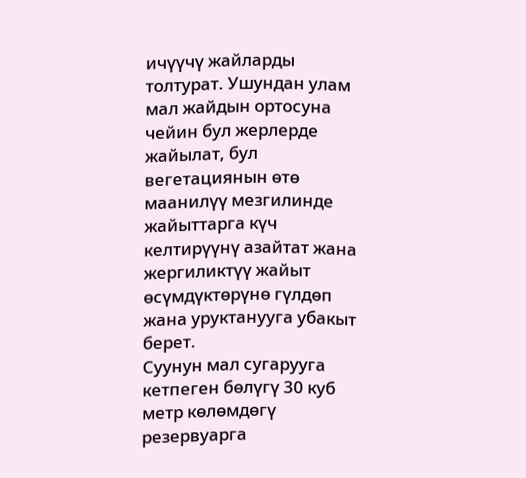ичүүчү жайларды толтурат. Ушундан улам мал жайдын ортосуна чейин бул жерлерде жайылат, бул вегетациянын өтө маанилүү мезгилинде жайыттарга күч келтирүүнү азайтат жана жергиликтүү жайыт өсүмдүктөрүнө гүлдөп жана уруктанууга убакыт берет.
Суунун мал сугарууга кетпеген бөлүгү 30 куб метр көлөмдөгү резервуарга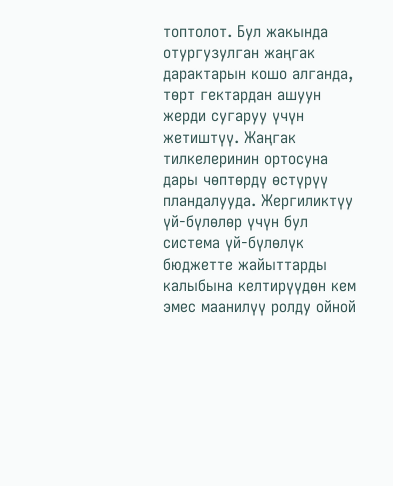топтолот. Бул жакында отургузулган жаңгак дарактарын кошо алганда, төрт гектардан ашуун жерди сугаруу үчүн жетиштүү. Жаңгак тилкелеринин ортосуна дары чөптөрдү өстүрүү пландалууда. Жергиликтүу үй-бүлөлөр үчүн бул система үй-бүлөлүк бюджетте жайыттарды калыбына келтирүүдөн кем эмес маанилүү ролду ойной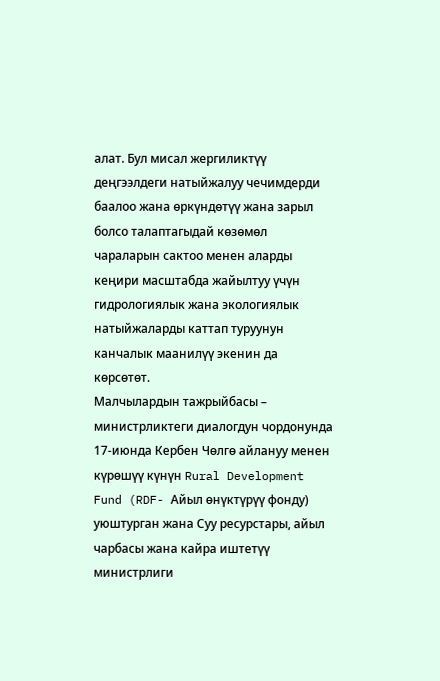алат. Бул мисал жергиликтүү деңгээлдеги натыйжалуу чечимдерди баалоо жана өркүндөтүү жана зарыл болсо талаптагыдай көзөмөл чараларын сактоо менен аларды кеңири масштабда жайылтуу үчүн гидрологиялык жана экологиялык натыйжаларды каттап туруунун канчалык маанилүү экенин да көрсөтөт.
Малчылардын тажрыйбасы – министрликтеги диалогдун чордонунда
17-июнда Кербен Чөлгө айлануу менен күрөшүү күнүн Rural Development Fund (RDF- Айыл өнүктүрүү фонду) уюштурган жана Суу ресурстары, айыл чарбасы жана кайра иштетүү министрлиги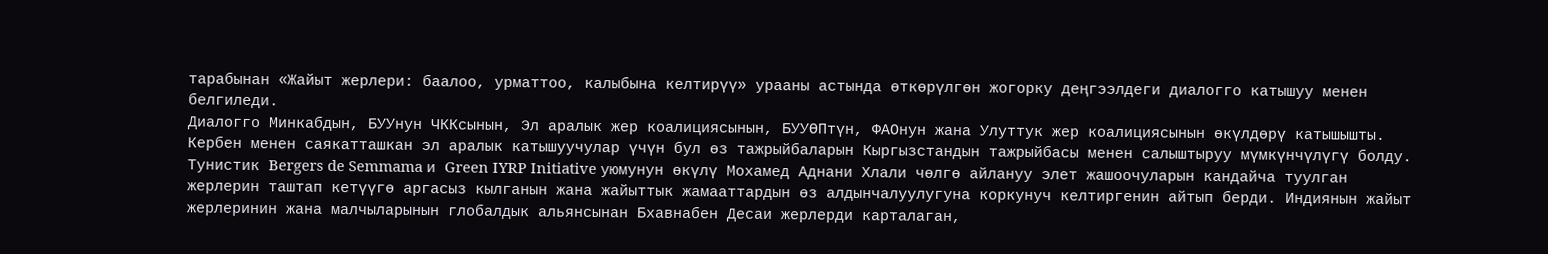тарабынан «Жайыт жерлери: баалоо, урматтоо, калыбына келтирүү» урааны астында өткөрүлгөн жогорку деңгээлдеги диалогго катышуу менен белгиледи.
Диалогго Минкабдын, БУУнун ЧККсынын, Эл аралык жер коалициясынын, БУУӨПтүн, ФАОнун жана Улуттук жер коалициясынын өкүлдөрү катышышты. Кербен менен саякатташкан эл аралык катышуучулар үчүн бул өз тажрыйбаларын Кыргызстандын тажрыйбасы менен салыштыруу мүмкүнчүлүгү болду.
Тунистик Bergers de Semmama и Green IYRP Initiative уюмунун өкүлү Мохамед Аднани Хлали чөлгө айлануу элет жашоочуларын кандайча туулган жерлерин таштап кетүүгө аргасыз кылганын жана жайыттык жамааттардын өз алдынчалуулугуна коркунуч келтиргенин айтып берди. Индиянын жайыт жерлеринин жана малчыларынын глобалдык альянсынан Бхавнабен Десаи жерлерди карталаган,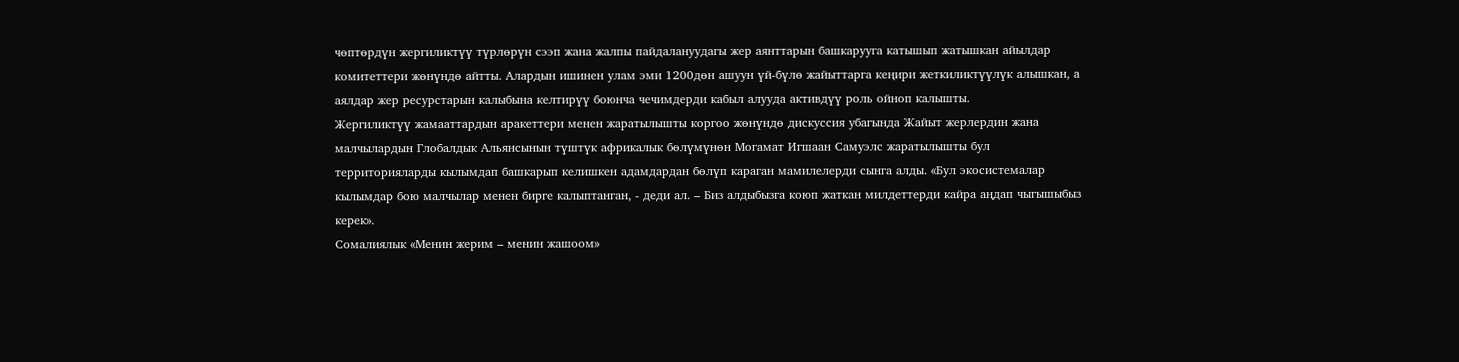чөптөрдүн жергиликтүү түрлөрүн сээп жана жалпы пайдалануудагы жер аянттарын башкарууга катышып жатышкан айылдар комитеттери жөнүндө айтты. Алардын ишинен улам эми 1200дөн ашуун үй-бүлө жайыттарга кеңири жеткиликтүүлүк алышкан, а аялдар жер ресурстарын калыбына келтирүү боюнча чечимдерди кабыл алууда активдүү роль ойноп калышты.
Жергиликтүү жамааттардын аракеттери менен жаратылышты коргоо жөнүндө дискуссия убагында Жайыт жерлердин жана малчылардын Глобалдык Альянсынын түштүк африкалык бөлүмүнөн Могамат Игшаан Самуэлс жаратылышты бул территорияларды кылымдап башкарып келишкен адамдардан бөлүп караган мамилелерди сынга алды. «Бул экосистемалар кылымдар бою малчылар менен бирге калыптанган, - деди ал. – Биз алдыбызга коюп жаткан милдеттерди кайра аңдап чыгышыбыз керек».
Сомалиялык «Менин жерим – менин жашоом»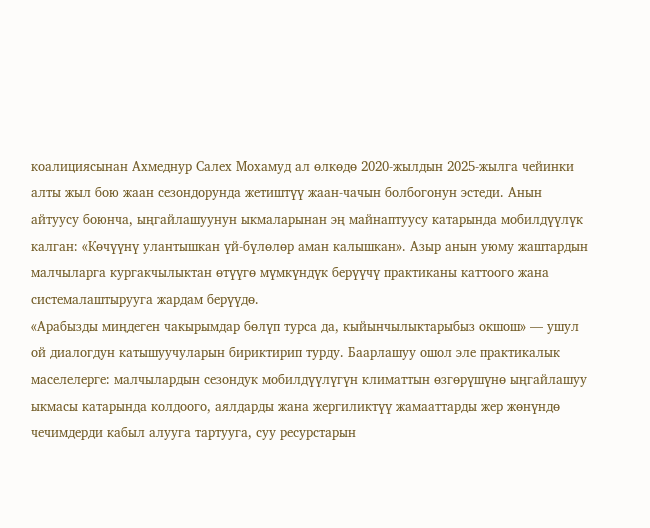коалициясынан Ахмеднур Салех Мохамуд ал өлкөдө 2020-жылдын 2025-жылга чейинки алты жыл бою жаан сезондорунда жетиштүү жаан-чачын болбогонун эстеди. Анын айтуусу боюнча, ыңгайлашуунун ыкмаларынан эң майнаптуусу катарында мобилдүүлүк калган: «Көчүүнү улантышкан үй-бүлөлөр аман калышкан». Азыр анын уюму жаштардын малчыларга кургакчылыктан өтүүгө мүмкүндүк берүүчү практиканы каттоого жана системалаштырууга жардам берүүдө.
«Арабызды миңдеген чакырымдар бөлүп турса да, кыйынчылыктарыбыз окшош» — ушул ой диалогдун катышуучуларын бириктирип турду. Баарлашуу ошол эле практикалык маселелерге: малчылардын сезондук мобилдүүлүгүн климаттын өзгөрүшүнө ыңгайлашуу ыкмасы катарында колдоого, аялдарды жана жергиликтүү жамааттарды жер жөнүндө чечимдерди кабыл алууга тартууга, суу ресурстарын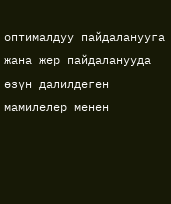оптималдуу пайдаланууга жана жер пайдаланууда өзүн далилдеген мамилелер менен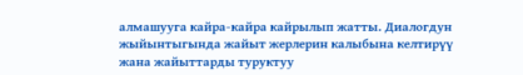алмашууга кайра-кайра кайрылып жатты. Диалогдун жыйынтыгында жайыт жерлерин калыбына келтирүү жана жайыттарды туруктуу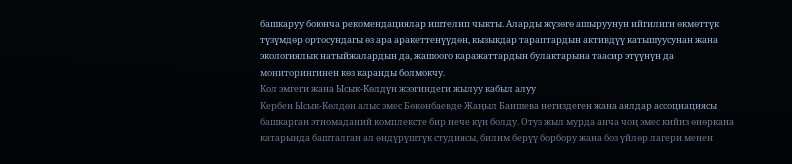башкаруу боюнча рекомендациялар иштелип чыкты. Аларды жүзөгө ашыруунун ийгилиги өкмөттүк түзүмдөр ортосундагы өз ара аракеттенүүдөн, кызыкдар тараптардын активдүү катышуусунан жана экологиялык натыйжалардын да, жашоого каражаттардын булактарына таасир этүүнүн да мониторингинен көз каранды болмокчу.
Кол эмгеги жана Ысык-Көлдүн жээгиндеги жылуу кабыл алуу
Кербен Ысык-Көлдөн алыс эмес Бөкөнбаевде Жаңыл Баишева негиздеген жана аялдар ассоциациясы башкарган этномаданий комплексте бир нече күн болду. Отуз жыл мурда анча чоң эмес кийиз өнөркана катарында башталган ал өндүрүштүк студиясы, билим берүү борбору жана боз үйлөр лагери менен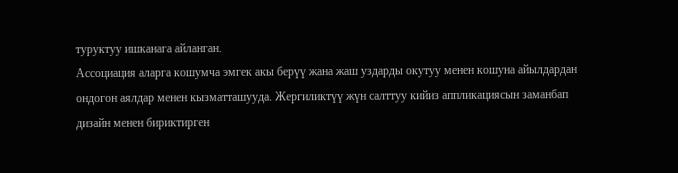туруктуу ишканага айланган.
Ассоциация аларга кошумча эмгек акы берүү жана жаш уздарды окутуу менен кошуна айылдардан ондогон аялдар менен кызматташууда. Жергиликтүү жүн салттуу кийиз аппликациясын заманбап дизайн менен бириктирген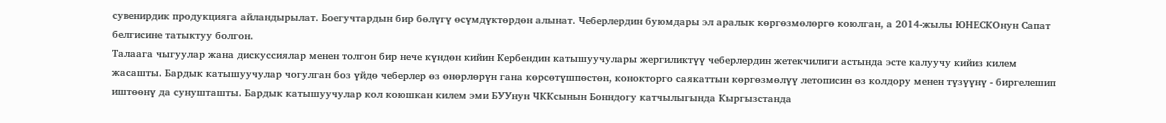сувенирдик продукцияга айландырылат. Боегучтардын бир бөлүгү өсүмдүктөрдөн алынат. Чеберлердин буюмдары эл аралык көргөзмөлөргө коюлган, а 2014-жылы ЮНЕСКОнун Сапат белгисине татыктуу болгон.
Талаага чыгуулар жана дискуссиялар менен толгон бир нече күндөн кийин Кербендин катышуучулары жергиликтүү чеберлердин жетекчилиги астында эсте калуучу кийиз килем жасашты. Бардык катышуучулар чогулган боз үйдө чеберлер өз өнөрлөрүн гана көрсөтүшпөстөн, конокторго саякаттын көргөзмөлүү летописин өз колдору менен түзүүнү - биргелешип иштөөнү да сунушташты. Бардык катышуучулар кол коюшкан килем эми БУУнун ЧККсынын Бонндогу катчылыгында Кыргызстанда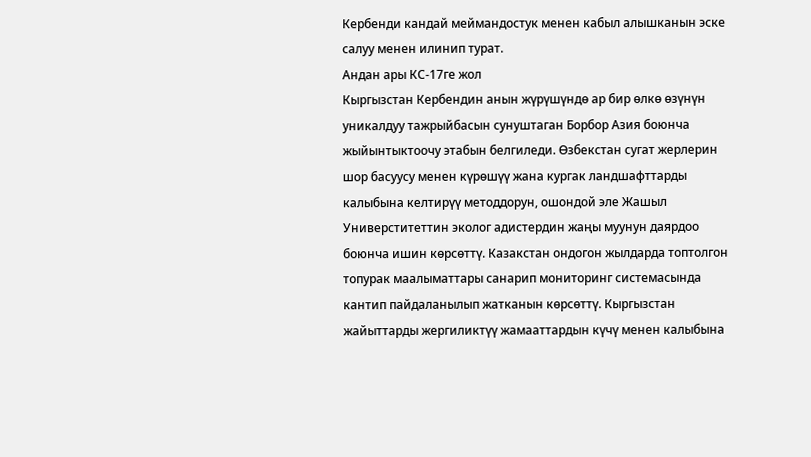Кербенди кандай меймандостук менен кабыл алышканын эске салуу менен илинип турат.
Андан ары КС-17ге жол
Кыргызстан Кербендин анын жүрүшүндө ар бир өлкө өзүнүн уникалдуу тажрыйбасын сунуштаган Борбор Азия боюнча жыйынтыктоочу этабын белгиледи. Өзбекстан сугат жерлерин шор басуусу менен күрөшүү жана кургак ландшафттарды калыбына келтирүү методдорун, ошондой эле Жашыл Универститеттин эколог адистердин жаңы муунун даярдоо боюнча ишин көрсөттү. Казакстан ондогон жылдарда топтолгон топурак маалыматтары санарип мониторинг системасында кантип пайдаланылып жатканын көрсөттү. Кыргызстан жайыттарды жергиликтүү жамааттардын күчү менен калыбына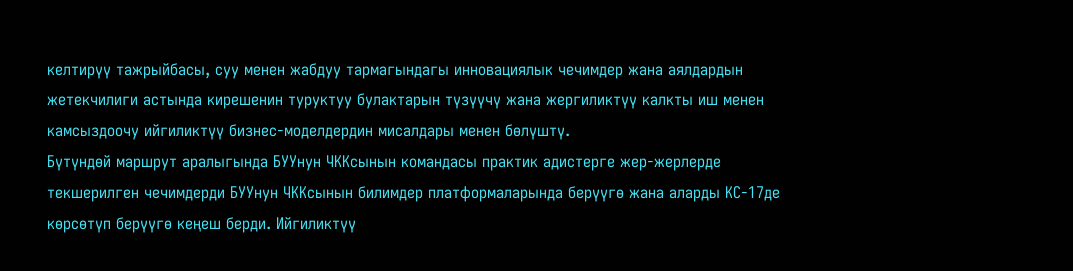келтирүү тажрыйбасы, суу менен жабдуу тармагындагы инновациялык чечимдер жана аялдардын жетекчилиги астында кирешенин туруктуу булактарын түзүүчү жана жергиликтүү калкты иш менен камсыздоочу ийгиликтүү бизнес-моделдердин мисалдары менен бөлүштү.
Бүтүндөй маршрут аралыгында БУУнун ЧККсынын командасы практик адистерге жер-жерлерде текшерилген чечимдерди БУУнун ЧККсынын билимдер платформаларында берүүгө жана аларды КС-17де көрсөтүп берүүгө кеңеш берди. Ийгиликтүү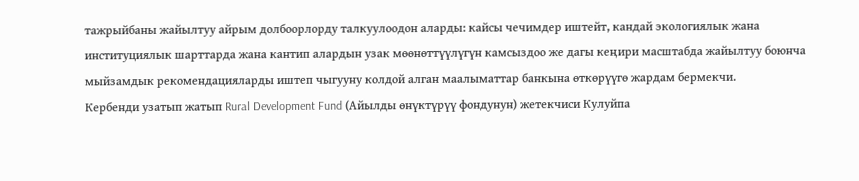тажрыйбаны жайылтуу айрым долбоорлорду талкуулоодон аларды: кайсы чечимдер иштейт, кандай экологиялык жана институциялык шарттарда жана кантип алардын узак мөөнөттүүлүгүн камсыздоо же дагы кеңири масштабда жайылтуу боюнча мыйзамдык рекомендацияларды иштеп чыгууну колдой алган маалыматтар банкына өткөрүүгө жардам бермекчи.
Кербенди узатып жатып Rural Development Fund (Айылды өнүктүрүү фондунун) жетекчиси Кулуйпа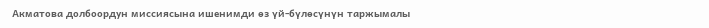Акматова долбоордун миссиясына ишенимди өз үй-бүлөсүнүн таржымалы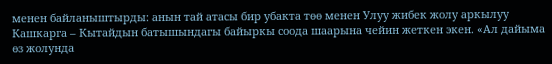менен байланыштырды: анын тай атасы бир убакта төө менен Улуу жибек жолу аркылуу Кашкарга – Кытайдын батышындагы байыркы соода шаарына чейин жеткен экен. «Ал дайыма өз жолунда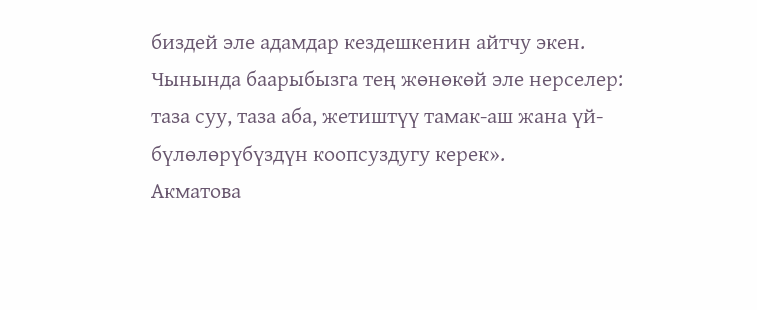биздей эле адамдар кездешкенин айтчу экен. Чынында баарыбызга тең жөнөкөй эле нерселер: таза суу, таза аба, жетиштүү тамак-аш жана үй-бүлөлөрүбүздүн коопсуздугу керек».
Акматова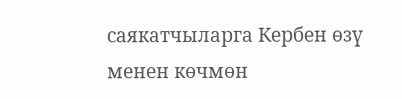саякатчыларга Кербен өзү менен көчмөн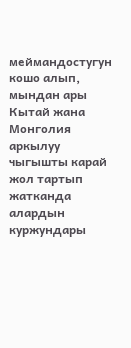меймандостугун кошо алып, мындан ары Кытай жана Монголия аркылуу чыгышты карай жол тартып жатканда алардын куржундары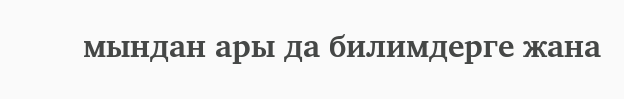мындан ары да билимдерге жана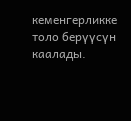кеменгерликке толо берүүсүн каалады.